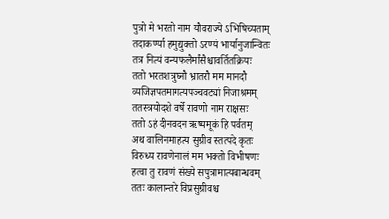पुत्रो मे भरतो नाम यौवराज्ये ऽभिषिच्यताम्
तदाकर्ण्या हमुद्युक्तो ऽरण्यं भार्यानुजान्वितः
तत्र नित्यं वन्यफलैर्मांसैश्चावर्तितक्रियः
ततो भरतशत्रुघ्नौ भ्रातरौ मम मानदौ
व्यजिज्ञपतमागत्यपञ्चवट्यां निजाश्रमम्
ततस्त्रयोदशे वर्षे रावणो नाम राक्षसः
ततो ऽहं दीनवदन ऋष्यमूकं हि पर्वतम्
अथ वालिनमाहत्य सुग्रीव स्तत्पदे कृतः
विरुध्य रावणेनालं मम भक्तो विभीषणः
हत्वा तु रावणं संख्ये सपुत्रामात्यबान्धवम्
ततः कालान्तरे विप्रसुग्रीवश्च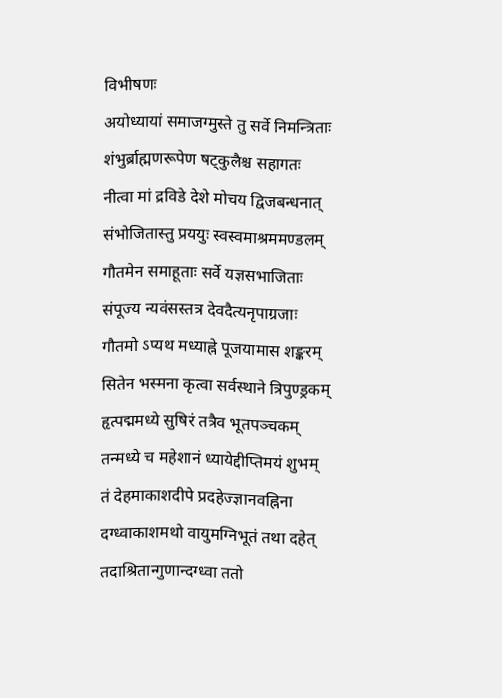विभीषणः
अयोध्यायां समाजग्मुस्ते तु सर्वे निमन्त्रिताः
शंभुर्ब्राह्मणरूपेण षट्कुलैश्च सहागतः
नीत्वा मां द्रविडे देशे मोचय द्विजबन्धनात्
संभोजितास्तु प्रययुः स्वस्वमाश्रममण्डलम्
गौतमेन समाहूताः सर्वे यज्ञसभाजिताः
संपूज्य न्यवंसस्तत्र देवदैत्यनृपाग्रजाः
गौतमो ऽप्यथ मध्याह्ने पूजयामास शङ्करम्
सितेन भस्मना कृत्वा सर्वस्थाने त्रिपुण्ड्रकम्
हृत्पद्ममध्ये सुषिरं तत्रैव भूतपञ्चकम्
तन्मध्ये च महेशानं ध्यायेद्दीप्तिमयं शुभम्
तं देहमाकाशदीपे प्रदहेज्ज्ञानवह्निना
दग्ध्वाकाशमथो वायुमग्निभूतं तथा दहेत्
तदाश्रितान्गुणान्दग्ध्वा ततो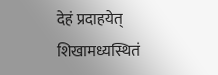देहं प्रदाहयेत्
शिखामध्यस्थितं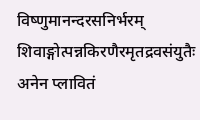विष्णुमानन्दरसनिर्भरम्
शिवाङ्गोत्पन्नकिरणैरमृतद्रवसंयुतैः
अनेन प्लावितं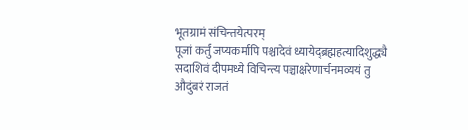भूतग्रामं संचिन्तयेत्परम्
पूजां कर्तुं जप्यकर्मापि पश्चादेवं ध्यायेद्ब्रह्महत्यादिशुद्ध्यै
सदाशिवं दीपमध्ये विचिन्त्य पञ्चाक्षरेणार्चनमव्ययं तु
औदुंबरं राजतं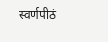स्वर्णपीठं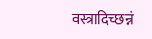वस्त्रादिच्छन्नं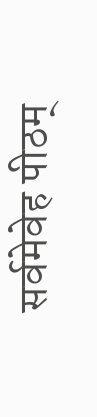सर्वमेवेह पीठम्